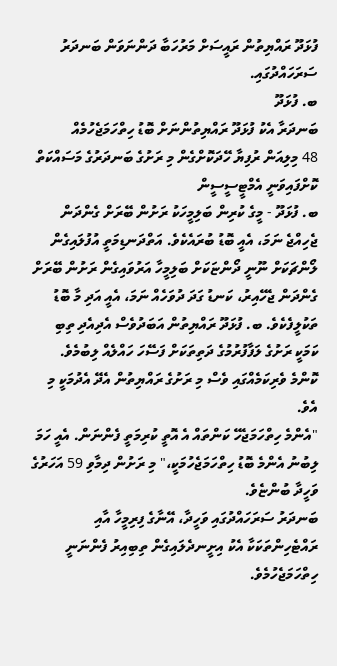ފުޅަދޫ ރައްޔިތުން ރައީސަށް މަރުހަބާ ދަންނަވަން ބަނދަރު ސަރަހައްދުގައި.
ބ. ފުޅަދޫ
ބަނދަރާ އެކު ފުޅަދޫ ރައްޔިތުންނަށް ބޮޑު ހިތްހަމަޖެހުމެއް
48 މިލިއަން ރުފިޔާ ހޭދަކޮށްގެން މި ރަށުގެ ބަނދަރުގެ މަސައްކަތް ކޮށްފައިވަނީ އެމްޓީސީސީން
ބ. ފުޅަދޫ - މީގެ ކުރިން ބަލިމީހަކު ރަށުން ބޭރަށް ގެންދަން ޖެހިއްޖެ ނަމަ، އެއީ ބޮޑު ބުރައެކެވެ. އަތްދަނޑިމަތީ އުފުލައިގެން ލޯންޗަކަށް ނޫނީ ދޯންޏަކަށް ބަލިމީހާ އަރުވައިގެން ރަށުން ބޭރަށް ގެންދަން ޖެހޭއިރު، ކަނޑު ގަދަ ދުވަހެއް ނަމަ، އެއީ އަދި މާ ބޮޑު ތަކުލީފެކެވެ. ބ. ފުޅަދޫ ރައްޔިތުން އަބަދުވެސް އެދިއެދި ތިބި ކަމަކީ ރަށުގެ ލަފާފުރުމުގެ ދަތިތަކަށް ފަސޭހަ ހައްލެއް ލިބުމެވެ. ކޮންމެ ވެރިކަމެއްގައި ވެސް މި ރަށުގެ ރައްޔިތުން އެދޭ އެދުމަކީ މި އެވެ.
"އެންމެ ހިތްހަމަޖެހޭ ކަންތައް އެ އޮތީ ކުރިމަތީ ފެންނަން. އެއީ ހަމަ ލިބުނު އެންމެ ބޮޑު ހިތްހަމަޖެހުމަކީ،" މި ރަށުން ދިމާވި 59 އަހަރުގެ ވަހީދާ ބުންޏެވެ.
ބަނދަރު ސަރަހައްދުގައި ވަހީދާ، އޭނާގެ ފިރިމީހާ އާއި ރައްޓެހިންތަކަކާ އެކު އިށީނދެލައިގެން ތިބިއިރު ފެންނަނީ ހިތްހަމަޖެހުމެވެ.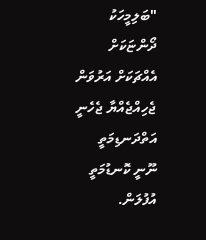"ބަލިމީހަކު ދޯންޏަކަށް އެއްޗަކަށް އަރުވަން ޖެހިއްޖެއްޔާ ޖެހެނީ އަތްދަނޑިމަތީ ނޫނީ ކޮނޑުމަތީ އުފުލަން.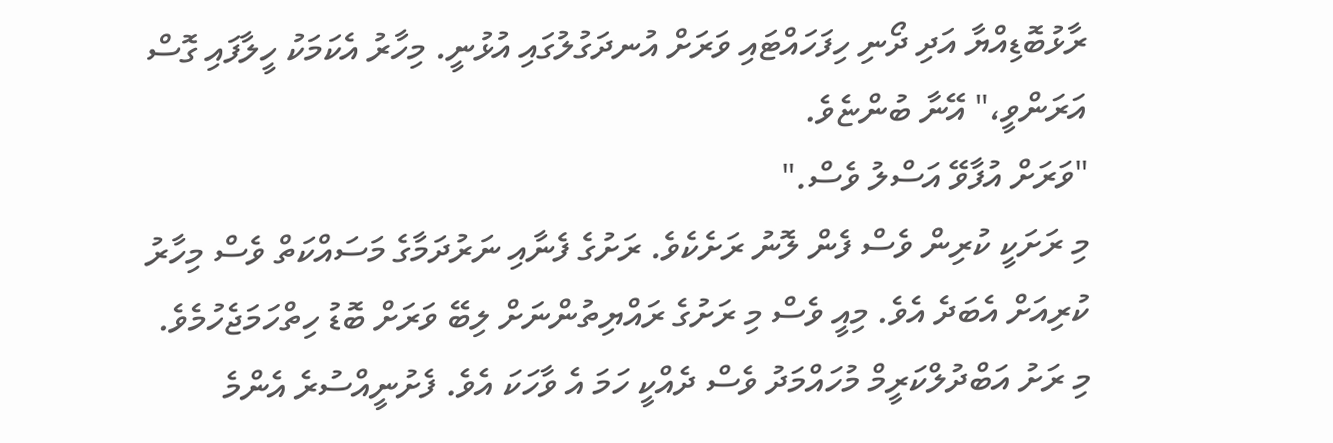ރާޅުބޮޑިއްޔާ އަދި ދޯނި ހިފަހައްޓައި ވަރަށް އުނދަގުލުގައި އުޅުނީ. މިހާރު އެކަމަކު ހީލާފައި ގޮސް އަރަންވީ،" އޭނާ ބުންޏެވެ.
"ވަރަށް އުފާވޭ އަސްލު ވެސް."
މި ރަށަކީ ކުރިން ވެސް ފެން ލޮނު ރަށެކެވެ. ރަށުގެ ފެނާއި ނަރުދަމާގެ މަސައްކަތް ވެސް މިހާރު ކުރިއަށް އެބަދެ އެވެ. މިއީ ވެސް މި ރަށުގެ ރައްޔިތުންނަށް ލިބޭ ވަރަށް ބޮޑު ހިތްހަމަޖެހުމެވެ.
މި ރަށު އަބްދުލްކަރީމް މުހައްމަދު ވެސް ދެއްކީ ހަމަ އެ ވާހަކަ އެވެ. ފެށުނީއްސުރެ އެންމެ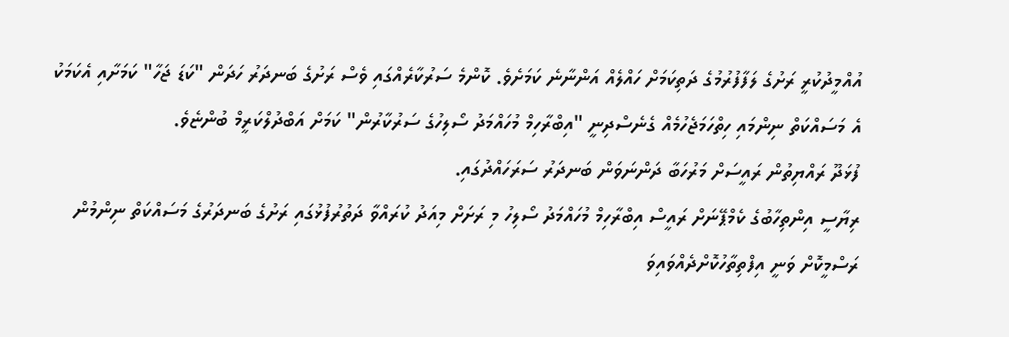އުއްމީދުކުރީ ރަށުގެ ލަފާފުރުމުގެ ދަތިކަމަށް ހައްލެއް އަންނާނެ ކަމަށެވެ. ކޮންމެ ސަރުކާރެއްގައި ވެސް ރަށުގެ ބަނދަރު ހަދަން "ކަޑަ ޖަހާ" ކަމަށާއި އެކަމަކު އެ މަސައްކަތް ނިންމައި ހިތްހަމަޖެހުމެއް ގެނެސްދިނީ "އިބްރާހިމް މުހައްމަދު ސޯލިހުގެ ސަރުކާރުން" ކަމަށް އަބްދުލްކަރީމް ބުންޏެވެ.
ފުޅަދޫ ރައްޔިތުން ރައީސަށް މަރުހަބާ ދަންނަވަން ބަނދަރު ސަރަހައްދުގައި.
ރިޔާސީ އިންތިހާބުގެ ކެމްޕޭނަށް ރައީސް އިބްރާހިމް މުހައްމަދު ސޯލިހު މި ރަށަށް މިއަދު ކުރައްވާ ދަތުރުފުޅުގައި ރަށުގެ ބަނދަރުގެ މަސައްކަތް ނިންމުން ރަސްމީކޮށް ވަނީ އިފްތިތާހުކޮށްދެއްވައިވަ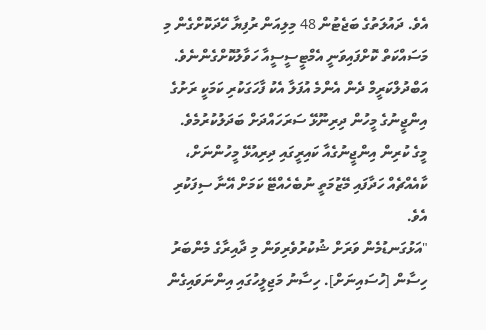އެވެ. ދައުލަތުގެ ބަޖެޓުން 48 މިލިއަން ރުފިޔާ ހޭދަކޮށްގެން މި މަސައްކަތް ކޮށްފައިވަނީ އެމްޓީސީސީއާ ހަވާލުކޮށްގެންނެވެ.
އަބްދުލްކަރީމް ދެން އެންމެ އުފަލާ އެކު ފާހަގަކުރި ކަމަކީ ރަށުގެ އިންޖީނުގެ މީހުން ދިރިނޫޅޭ ސަރަހައްދަށް ބަދަލުކުރުމެވެ. މީގެ ކުރިން އިންޖީނުގެއާ ކައިރީގައި ދިރިއުޅޭ މީހުންނަށް، ކާއެއްޗެއް ހަދާފައި މޭޒުމަތީ ނުބެހެއްޓޭ ކަމަށް އޭނާ ސިފަކުރި އެވެ.
"އަޅުގަނޑުމެން ވަރަށް ޝުކުރުވެރިވަން މި ދާއިރާގެ މެންބަރު ހިސާން [ހުސައިނަށް]. ހިސާނު މަޖިލީހުގައި އިންނަވައިގެން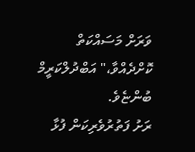ވަރަށް މަސައްކަތް ކޮށްދެއްވާ،" އަބްދުލްކަރީމް ބުންޏެވެ.
ރަށު ފަތުރުވެރިކަން ފުޅާ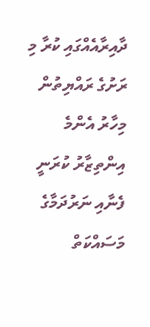ދާއިރާއެއްގައި ކުރާ މި ރަށުގެ ރައްޔިތުން މިހާރު އެންމެ އިންތިޒާރު ކުރަނީ ފެނާއި ނަރުދަމާގެ މަސައްކަތް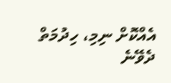އެއްކޮށް ނިމި، ހިދުމަތް ދެވޭނެ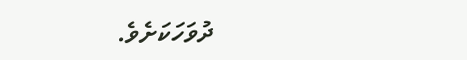ދުވަހަކަށެވެ.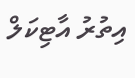އިތުރު އާޓިކަލް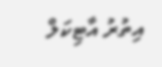އިތުރު އާޓިކަލް